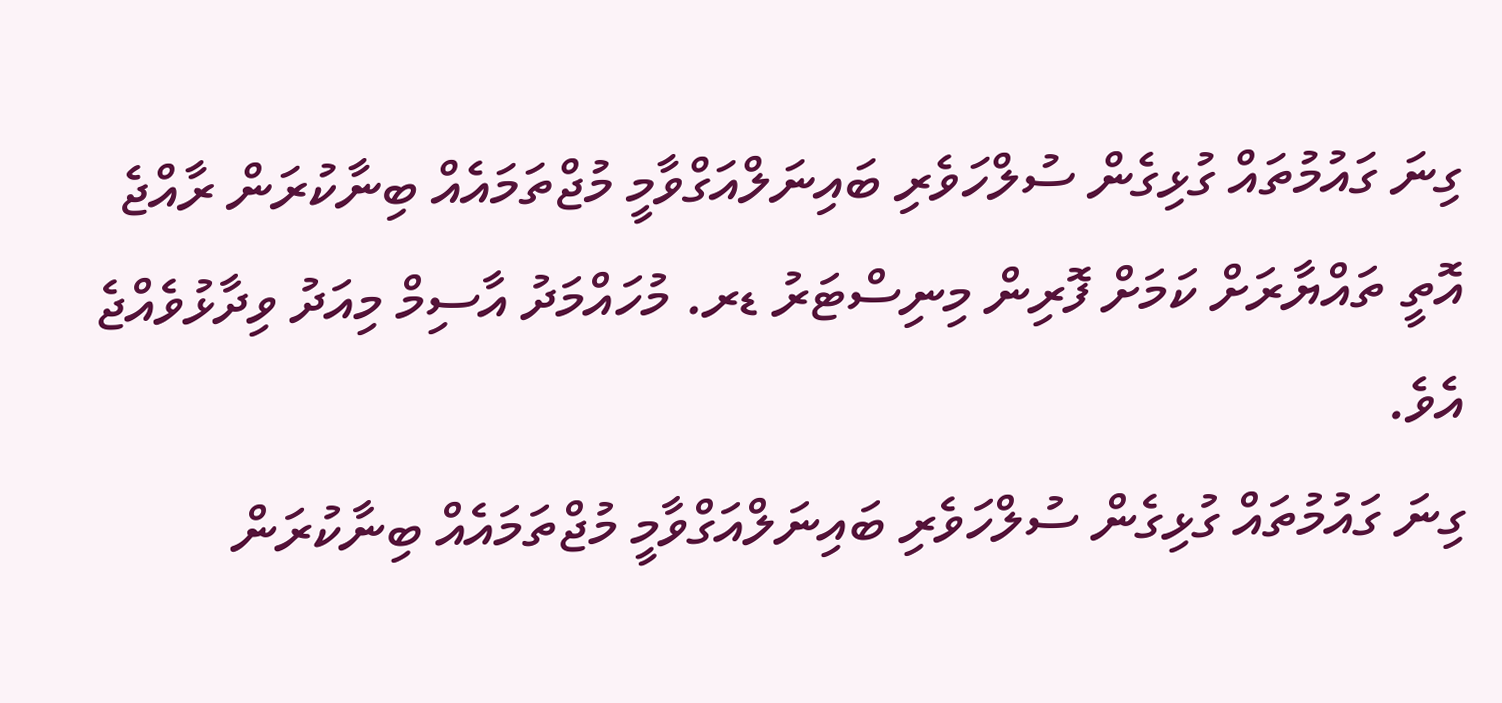ގިނަ ގައުމުތައް ގުޅިގެން ސުލްހަވެރި ބައިނަލްއަގްވާމީ މުޖްތަމައެއް ބިނާކުރަން ރާއްޖެ އޮތީ ތައްޔާރަށް ކަމަށް ފޮރިން މިނިސްޓަރު ޑރ. މުހައްމަދު އާސިމް މިއަދު ވިދާޅުވެއްޖެ އެވެ.
ގިނަ ގައުމުތައް ގުޅިގެން ސުލްހަވެރި ބައިނަލްއަގްވާމީ މުޖްތަމައެއް ބިނާކުރަން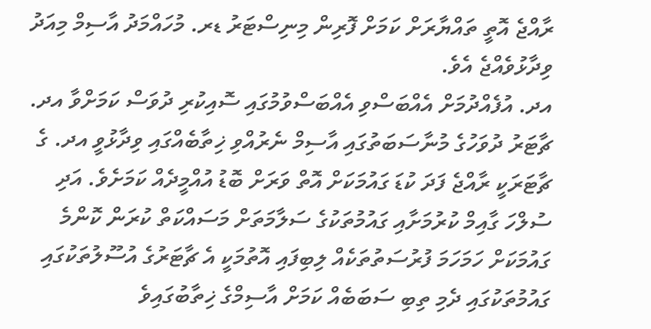ރާއްޖެ އޮތީ ތައްޔާރަށް ކަމަށް ފޮރިން މިނިސްޓަރު ޑރ. މުހައްމަދު އާސިމް މިއަދު ވިދާޅުވެއްޖެ އެވެ.
އދ. އުފެއްދުމަށް އެއްބަސްވި އެއްބަސްވުމުގައި ސޮއިކުރި ދުވަސް ކަމަށްވާ އދ. ޗާޓަރު ދުވަހުގެ މުނާސަބަތުގައި އާސިމް ނެރުއްވި ޚިތާބެއްގައި ވިދާޅުވީ އދ. ގެ ޗާޓަރަކީ ރާއްޖެ ފަދަ ކުޑަ ގައުމަކަށް އޮތް ވަރަށް ބޮޑު އުއްމީދެއް ކަމަށެވެ. އަދި ސުލްހަ ގާއިމް ކުރުމަށާއި ގައުމުތަކުގެ ސަލާމަތަށް މަސައްކަތް ކުރަން ކޮންމެ ގައުމަކަށް ހަމަހަމަ ފުރުސަތުތަކެއް ލިބިފައި އޮތުމަކީ އެ ޗާޓަރުގެ އުސޫލުތަކުގައި ގައުމުތަކުގައި ދެމި ތިބި ސަބަބެއް ކަމަށް އާސިމްގެ ޚިތާބުގައިވެ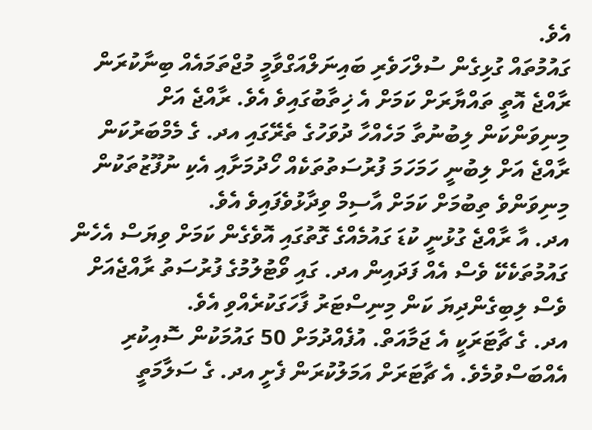އެވެ.
ގައުމުތައް ގުޅިގެން ސުލްހަވެރި ބައިނަލްއަގްވާމީ މުޖްތަމައެއް ބިނާކުރަން ރާއްޖެ އޮތީ ތައްޔާރަށް ކަމަށް އެ ޚިތާބުގައިވެ އެވެ. ރާއްޖެ އަށް މިނިވަންކަން ލިބުނުތާ މަހެއްހާ ދުވަހުގެ ތެރޭގައި އދ. ގެ މެމްބަރުކަން ރާއްޖެ އަށް ލިބުނީ ހަމަހަމަ ފުރުސަތުތަކެއް ހޯދުމަށާއި އެކި ނުފޫޒުތަކުން މިނިވަންވެ ތިބުމަށް ކަމަށް އާސިމް ވިދާޅުވެފައިވެ އެވެ.
އދ. އާ ރާއްޖެ ގުޅުނީ ކުޑަ ގައުމެއްގެ ގޮތުގައި އޮވެގެން ކަމަށް ވިޔަސް އެހެން ގައުމުތަކެކޭ ވެސް އެއް ފަދައިން އދ. ގައި ވޯޓުލުމުގެ ފުރުސަތު ރާއްޖެއަށް ވެސް ލިބިގެންދިޔަ ކަން މިނިސްޓަރު ފާހަގަކުރެއްވި އެވެ.
އދ. ގެ ޗާޓަރަކީ އެ ޖަމާއަތް. އުފެއްދުމަށް 50 ގައުމަކުން ސޮއިކުރި އެއްބަސްވުމެވެ. އެ ޗާޓަރަށް އަމަލުކުރަން ފެށީ އދ. ގެ ސަލާމަތީ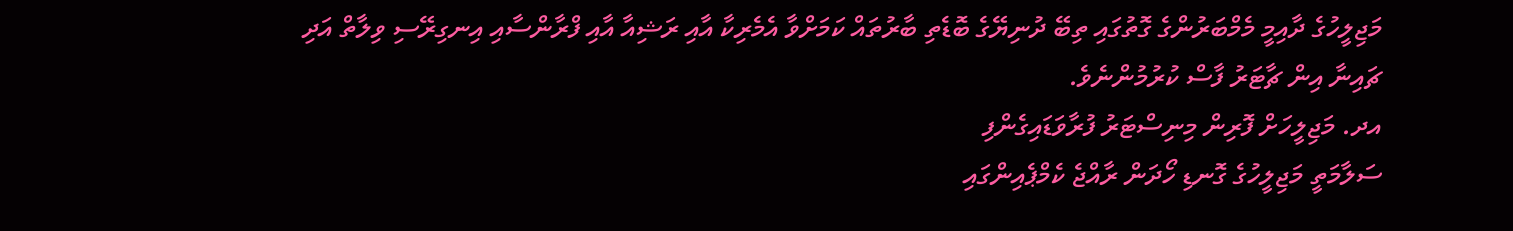މަޖިލީހުގެ ދާއިމީ މެމްބަރުންގެ ގޮތުގައި ތިބޭ ދުނިޔޭގެ ބޮޑެތި ބާރުތައް ކަމަށްވާ އެމެރިކާ އާއި ރަޝިއާ އާއި ފްރާންސާއި އިނގިރޭސި ވިލާތް އަދި ޗައިނާ އިން ޗާޓަރު ފާސް ކުރުމުންނެވެ.
އދ. މަޖިލީހަށް ފޮރިން މިނިސްޓަރު ފުރާވަޑައިގެންފި
ސަލާމަތީ މަޖިލީހުގެ ގޮނޑި ހޯދަން ރާއްޖެ ކެމްޕެއިންގައި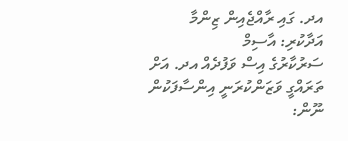އދ. ގައި ރާއްޖެއިން ޒިންމާ އަދާކުރި: އާސިމް
ސަރުކާރުގެ އިސް ވަފުދެއް އދ. އަށް
ތަރައްގީ ވަޒަންކުރަނީ އިންސާފަކުން ނޫން: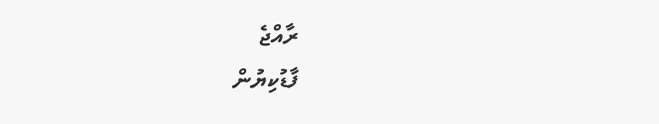ރާއްޖެ
ފާޑުކިޔުން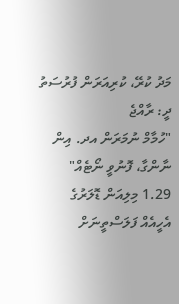މަދު ކުރޭ، ކުރިއަރަން ފުރުސަތު ދީ: ރާއްޖެ
"ހުމާމް ނުމަރަން އދ. އިން ނާންގާ، ފޮނުވީ ނޯޓެއް"
1.29 މިލިއަން ޑޮލަރުގެ އެހީއެއް ފަލަސްތީނަށް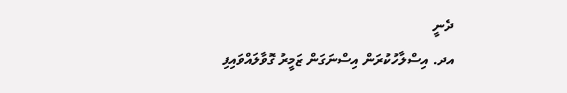ދެނީ
އދ. އިސްލާހުކުރަން އިސްނަގަން ޒަމީރު ގޮވާލައްވައިފި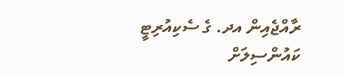ރާއްޖެއިން އދ. ގެ ސެކިއުރިޓީ ކައުންސިލަށް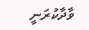ވާދާކުރަނީ